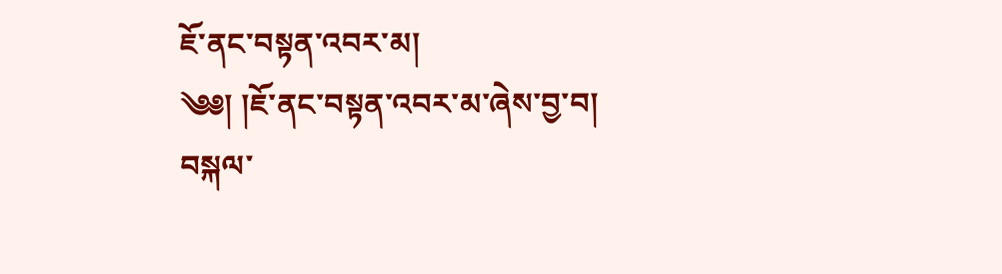ཇོ་ནང་བསྟན་འབར་མ།
༄༅། །ཇོ་ནང་བསྟན་འབར་མ་ཞེས་བྱ་བ།
བསྐལ་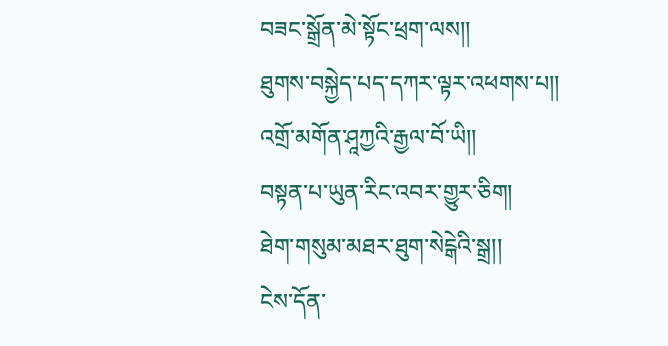བཟང་སྒྲོན་མེ་སྟོང་ཕྲག་ལས།།
ཐུགས་བསྐྱེད་པད་དཀར་ལྟར་འཕགས་པ།།
འགྲོ་མགོན་ཤཱཀྱའི་རྒྱལ་བོ་ཡི།།
བསྟན་པ་ཡུན་རིང་འབར་གྱུར་ཅིག།
ཐེག་གསུམ་མཐར་ཐུག་སེངྒེའི་སྒྲ།།
ངེས་དོན་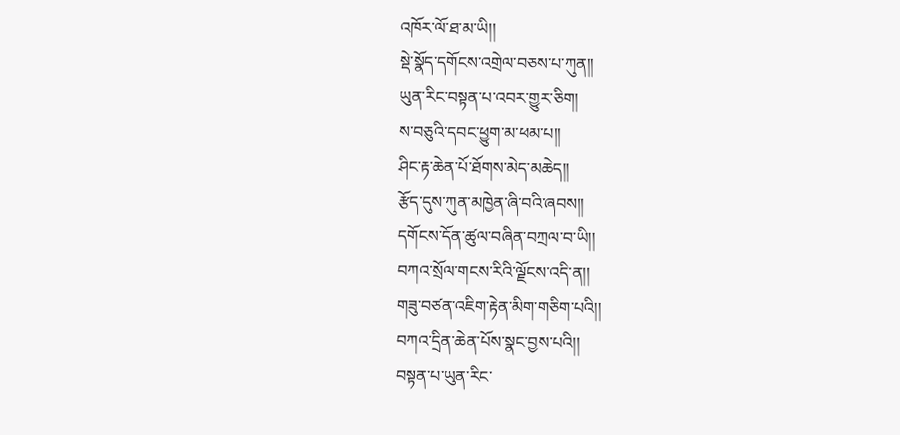འཁོར་ལོ་ཐ་མ་ཡི།།
སྡེ་སྣོད་དགོངས་འགྲེལ་བཅས་པ་ཀུན།།
ཡུན་རིང་བསྟན་པ་འབར་གྱུར་ཅིག།
ས་བཅུའི་དབང་ཕྱུག་མ་ཕམ་པ།།
ཤིང་རྟ་ཆེན་པོ་ཐོགས་མེད་མཆེད།།
རྩོད་དུས་ཀུན་མཁྱེན་ཞི་བའི་ཞབས།།
དགོངས་དོན་ཚུལ་བཞིན་བཀྲལ་བ་ཡི།།
བཀའ་སྲོལ་གངས་རིའི་ལྗོངས་འདི་ན།།
གཟུ་བཙན་འཇིག་རྟེན་མིག་གཅིག་པའི།།
བཀའ་དྲིན་ཆེན་པོས་སྣང་བྱས་པའི།།
བསྟན་པ་ཡུན་རིང་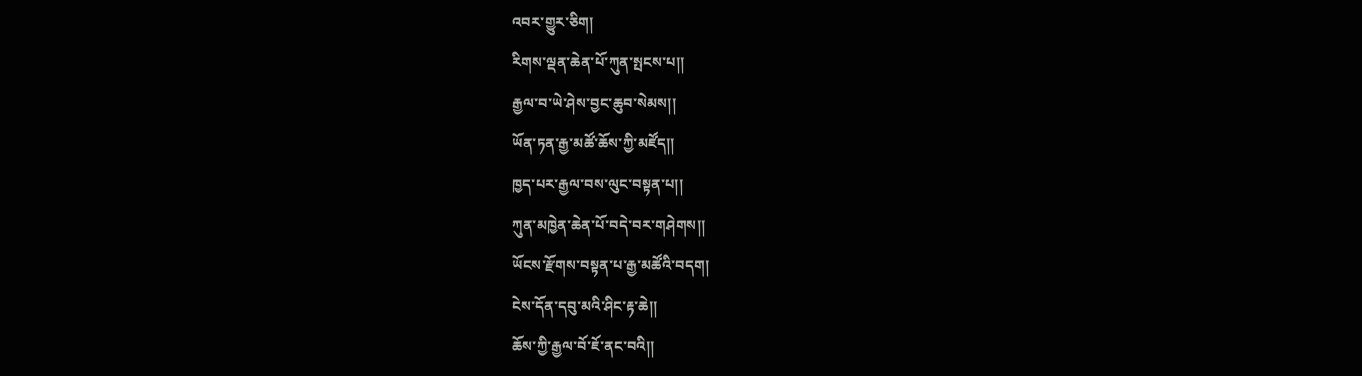འབར་གྱུར་ཅིག།
རིགས་ལྡན་ཆེན་པོ་ཀུན་སྤངས་པ།།
རྒྱལ་བ་ཡེ་ཤེས་བྱང་ཆུབ་སེམས།།
ཡོན་ཏན་རྒྱ་མཚོ་ཆོས་ཀྱི་མཛོད།།
ཁྱད་པར་རྒྱལ་བས་ལུང་བསྟན་པ།།
ཀུན་མཁྱེན་ཆེན་པོ་བདེ་བར་གཤེགས།།
ཡོངས་རྫོགས་བསྟན་པ་རྒྱ་མཚོའི་བདག།
ངེས་དོན་དབུ་མའི་ཤིང་རྟ་ཆེ།།
ཆོས་ཀྱི་རྒྱལ་བོ་ཇོ་ནང་བའི།།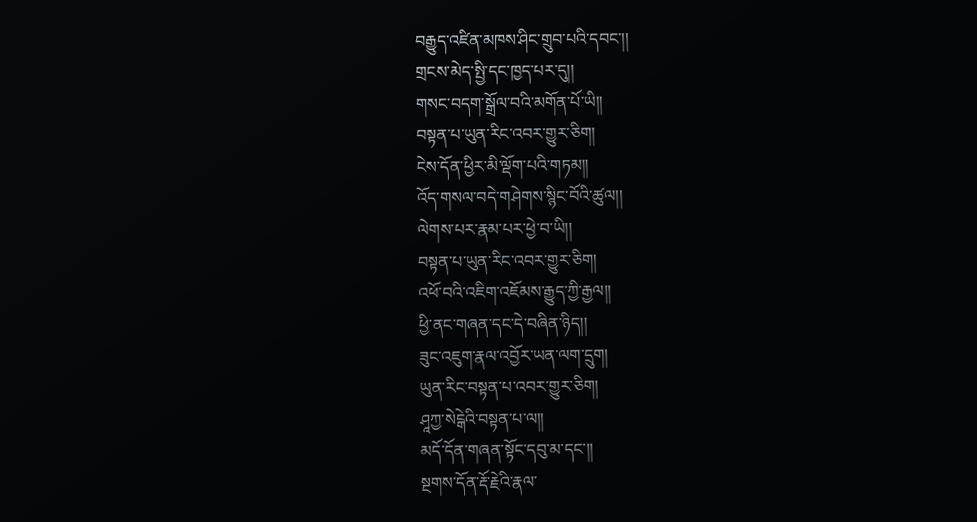བརྒྱུད་འཛིན་མཁས་ཤིང་གྲུབ་པའི་དབང་།།
གྲངས་མེད་སྤྱི་དང་ཁྱད་པར་དུ།།
གསང་བདག་སྒྲོལ་བའི་མགོན་པོ་ཡི།།
བསྟན་པ་ཡུན་རིང་འབར་གྱུར་ཅིག།
ངེས་དོན་ཕྱིར་མི་ལྡོག་པའི་གཏམ།།
འོད་གསལ་བདེ་གཤེགས་སྙིང་བོའི་ཚུལ།།
ལེགས་པར་རྣམ་པར་ཕྱེ་བ་ཡི།།
བསྟན་པ་ཡུན་རིང་འབར་གྱུར་ཅིག།
འཕོ་བའི་འཇིག་འཇོམས་རྒྱུད་ཀྱི་རྒྱལ།།
ཕྱི་ནང་གཞན་དང་དེ་བཞིན་ཉིད།།
ཟུང་འཇུག་རྣལ་འབྱོར་ཡན་ལག་དྲུག།
ཡུན་རིང་བསྟན་པ་འབར་གྱུར་ཅིག།
ཤཱཀྱ་སེངྒེའི་བསྟན་པ་ལ།།
མདོ་དོན་གཞན་སྟོང་དབུ་མ་དང་།།
སྔགས་དོན་རྡོ་རྗེའི་རྣལ་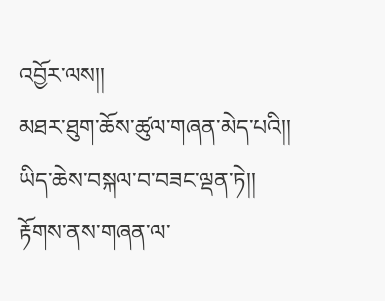འབྱོར་ལས།།
མཐར་ཐུག་ཆོས་ཚུལ་གཞན་མེད་པའི།།
ཡིད་ཆེས་བསྐལ་བ་བཟང་ལྡན་ཏེ།།
རྟོགས་ནས་གཞན་ལ་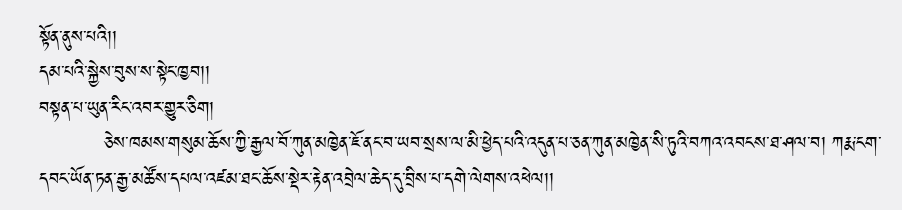སྟོན་ནུས་པའི།།
དམ་པའི་སྐྱེས་བུས་ས་སྟེང་ཁྱབ།།
བསྟན་པ་ཡུན་རིང་འབར་གྱུར་ཅིག།
          ཅེས་ཁམས་གསུམ་ཆོས་ཀྱི་རྒྱལ་བོ་ཀུན་མཁྱེན་ཇོ་ནང་བ་ཡབ་སྲས་ལ་མི་ཕྱེད་པའི་འདུན་པ་ཅན་ཀུན་མཁྱེན་སི་ཏུའི་བཀའ་འབངས་ཐ་ཤལ་བ། ཀརྨ་ངག་དབང་ཡོན་ཏན་རྒྱ་མཚོས་དཔལ་འཛམ་ཐང་ཆོས་སྡེར་རྟེན་འབྲེལ་ཆེད་དུ་བྲིས་པ་དགེ་ལེགས་འཕེལ།།